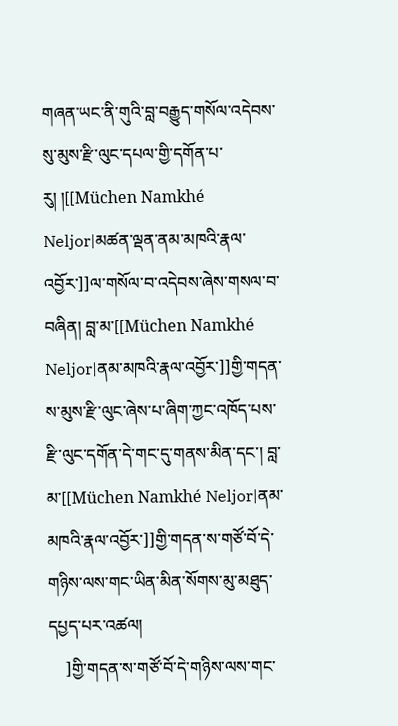གཞན་ཡང་ནི་གུའི་བླ་བརྒྱུད་གསོལ་འདེབས་སུ་མུས་རྫི་ལུང་དཔལ་གྱི་དགོན་པ་རུ། །[[Müchen Namkhé Neljor|མཚན་ལྡན་ནམ་མཁའི་རྣལ་འབྱོར་]]ལ་གསོལ་བ་འདེབས་ཞེས་གསལ་བ་བཞིན། བླ་མ་[[Müchen Namkhé Neljor|ནམ་མཁའི་རྣལ་འབྱོར་]]གྱི་གདན་ས་མུས་རྫི་ལུང་ཞེས་པ་ཞིག་ཀྱང་འཁོད་པས་རྫི་ལུང་དགོན་དེ་གང་དུ་གནས་མིན་དང་། བླ་མ་[[Müchen Namkhé Neljor|ནམ་མཁའི་རྣལ་འབྱོར་]]གྱི་གདན་ས་གཙོ་བོ་དེ་གཉིས་ལས་གང་ཡིན་མིན་སོགས་མུ་མཐུད་དཔྱད་པར་འཚལ།
    ]གྱི་གདན་ས་གཙོ་བོ་དེ་གཉིས་ལས་གང་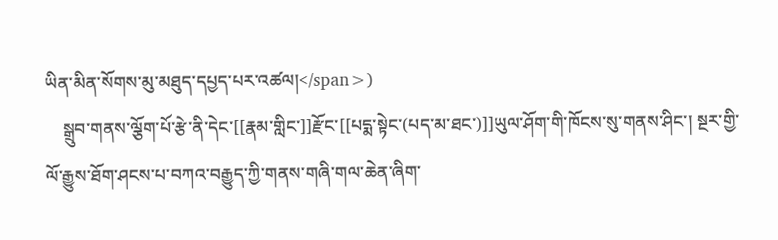ཡིན་མིན་སོགས་མུ་མཐུད་དཔྱད་པར་འཚལ།</span>)
    སྒྲུབ་གནས་ལྕོག་པོ་རྩེ་ནི་དེང་[[རྣམ་གླིང་]]རྫོང་[[པདྨ་སྟེང་(པད་མ་ཐང་)]]ཡུལ་ཤོག་གི་ཁོངས་སུ་གནས་ཤིང་། སྔར་གྱི་ལོ་རྒྱུས་ཐོག་ཤངས་པ་བཀའ་བརྒྱུད་ཀྱི་གནས་གཞི་གལ་ཆེན་ཞིག་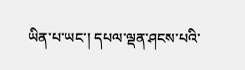ཡིན་པ་ཡང་། དཔལ་ལྡན་ཤངས་པའི་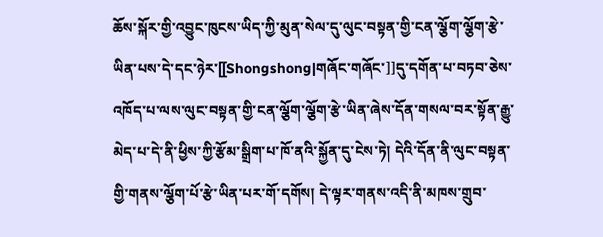ཆོས་སྐོར་གྱི་འབྱུང་ཁུངས་ཡིད་ཀྱི་མུན་སེལ་དུ་ལུང་བསྟན་གྱི་ངན་ལྕོག་ལྕོག་རྩེ་ཡིན་པས་དེ་དང་ཉེར་[[Shongshong|གཞོང་གཞོང་]]དུ་དགོན་པ་བཏབ་ཅེས་འཁོད་པ་ལས་ལུང་བསྟན་གྱི་ངན་ལྕོག་ལྕོག་རྩེ་ཡིན་ཞེས་དོན་གསལ་བར་སྟོན་རྒྱུ་མེད་པ་དེ་ནི་ཕྱིས་ཀྱི་རྩོམ་སྒྲིག་པ་ཁོ་ནའི་སྐྱོན་དུ་ངེས་ཏེ། དེའི་དོན་ནི་ལུང་བསྟན་གྱི་གནས་ལྕོག་པོ་རྩེ་ཡིན་པར་གོ་དགོས། དེ་ལྟར་གནས་འདི་ནི་མཁས་གྲུབ་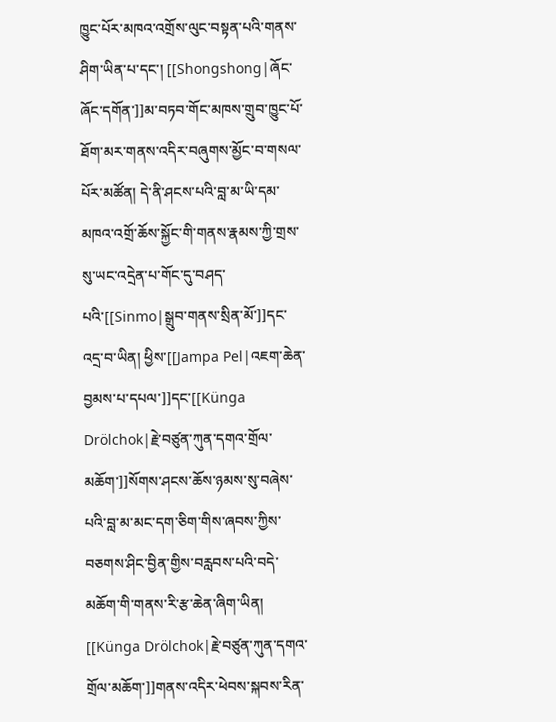ཁྱུང་པོར་མཁའ་འགྲོས་ལུང་བསྟན་པའི་གནས་ཤིག་ཡིན་པ་དང་། [[Shongshong|ཞོང་ཞོང་དགོན་]]མ་བཏབ་གོང་མཁས་གྲུབ་ཁྱུང་པོ་ཐོག་མར་གནས་འདིར་བཞུགས་མྱོང་བ་གསལ་པོར་མཚོན། དེ་ནི་ཤངས་པའི་བླ་མ་ཡི་དམ་མཁའ་འགྲོ་ཆོས་སྐྱོང་གི་གནས་རྣམས་ཀྱི་གྲས་སུ་ཡང་འདྲེན་པ་གོང་དུ་བཤད་པའི་[[Sinmo|སྒྲུབ་གནས་སྲིན་མོ་]]དང་འདྲ་བ་ཡིན། ཕྱིས་[[Jampa Pel|འཇག་ཆེན་བྱམས་པ་དཔལ་]]དང་[[Künga Drölchok|རྗེ་བཙུན་ཀུན་དགའ་གྲོལ་མཆོག་]]སོགས་ཤངས་ཆོས་ཉམས་སུ་བཞེས་པའི་བླ་མ་མང་དག་ཅིག་གིས་ཞབས་ཀྱིས་བཅགས་ཤིང་བྱིན་གྱིས་བརླབས་པའི་བདེ་མཆོག་གི་གནས་རི་རྩ་ཆེན་ཞིག་ཡིན། [[Künga Drölchok|རྗེ་བཙུན་ཀུན་དགའ་གྲོལ་མཆོག་]]གནས་འདིར་ཕེབས་སྐབས་རིན་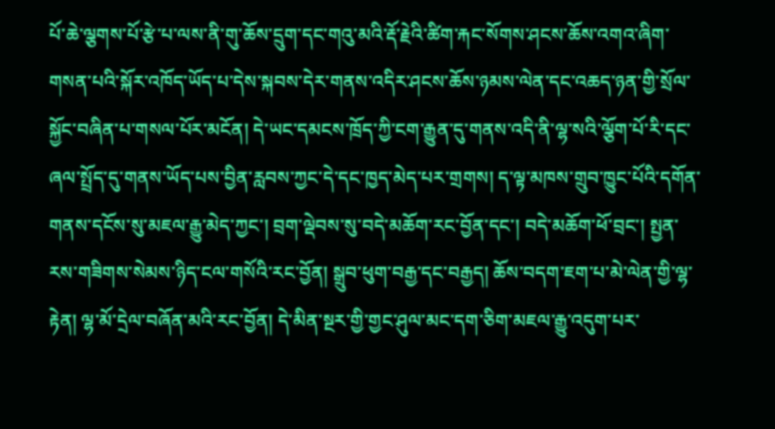པོ་ཆེ་ལྕགས་པོ་རྩེ་པ་ལས་ནི་གུ་ཆོས་དྲུག་དང་གའུ་མའི་རྡོ་རྗེའི་ཚིག་རྐང་སོགས་ཤངས་ཆོས་འགའ་ཞིག་གསན་པའི་སྐོར་འཁོད་ཡོད་པ་དེས་སྐབས་དེར་གནས་འདིར་ཤངས་ཆོས་ཉམས་ལེན་དང་འཆད་ཉན་གྱི་སྲོལ་སྐྱོང་བཞིན་པ་གསལ་པོར་མངོན། དེ་ཡང་དམངས་ཁྲོད་ཀྱི་ངག་རྒྱུན་དུ་གནས་འདི་ནི་ལྷ་སའི་ལྕོག་པོ་རི་དང་ཞལ་སྤྲོད་དུ་གནས་ཡོད་པས་བྱིན་རླབས་ཀྱང་དེ་དང་ཁྱད་མེད་པར་གྲགས། ད་ལྟ་མཁས་གྲུབ་ཁྱུང་པོའི་དགོན་གནས་དངོས་སུ་མཇལ་རྒྱུ་མེད་ཀྱང་། བྲག་ལྡེབས་སུ་བདེ་མཆོག་རང་བྱོན་དང་། བདེ་མཆོག་ཕོ་བྲང་། སྤྱན་རས་གཟིགས་སེམས་ཉིད་ངལ་གསོའི་རང་བྱོན། སྒྲུབ་ཕུག་བརྒྱ་དང་བརྒྱད། ཆོས་བདག་ཇག་པ་མེ་ལེན་གྱི་ལྷ་རྟེན། ལྷ་མོ་དྲེལ་བཞོན་མའི་རང་བྱོན། དེ་མིན་སྔར་གྱི་གྱང་ཤུལ་མང་དག་ཅིག་མཇལ་རྒྱུ་འདུག་པར་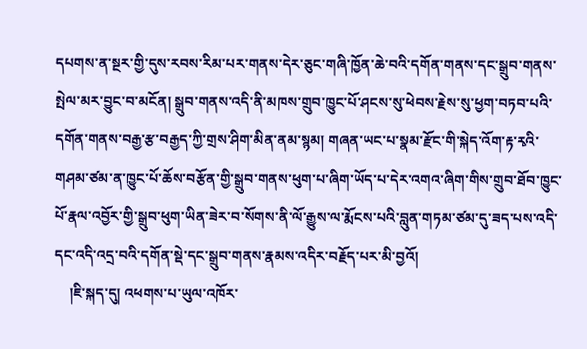དཔགས་ན་སྔར་གྱི་དུས་རབས་རིམ་པར་གནས་དེར་ཅུང་གཞི་ཁྱོན་ཆེ་བའི་དགོན་གནས་དང་སྒྲུབ་གནས་སྤེལ་མར་བྱུང་བ་མངོན། སྒྲུབ་གནས་འདི་ནི་མཁས་གྲུབ་ཁྱུང་པོ་ཤངས་སུ་ཕེབས་རྗེས་སུ་ཕྱག་བཏབ་པའི་དགོན་གནས་བརྒྱ་རྩ་བརྒྱད་ཀྱི་གྲས་ཤིག་མིན་ནམ་སྙམ། གཞན་ཡང་པ་སྣམ་རྫོང་གི་སྐེད་འོག་རྟ་རྭའི་གཤམ་ཙམ་ན་ཁྱུང་པོ་ཆོས་བརྩོན་གྱི་སྒྲུབ་གནས་ཕུག་པ་ཞིག་ཡོད་པ་དེར་འགའ་ཞིག་གིས་གྲུབ་ཐོབ་ཁྱུང་པོ་རྣལ་འབྱོར་གྱི་སྒྲུབ་ཕུག་ཡིན་ཟེར་བ་སོགས་ནི་ལོ་རྒྱུས་ལ་རྨོངས་པའི་བླུན་གཏམ་ཙམ་དུ་ཟད་པས་འདི་དང་འདི་འདྲ་བའི་དགོན་སྡེ་དང་སྒྲུབ་གནས་རྣམས་འདིར་བརྗོད་པར་མི་བྱའོ།
    །ཇི་སྐད་དུ། འཕགས་པ་ཡུལ་འཁོར་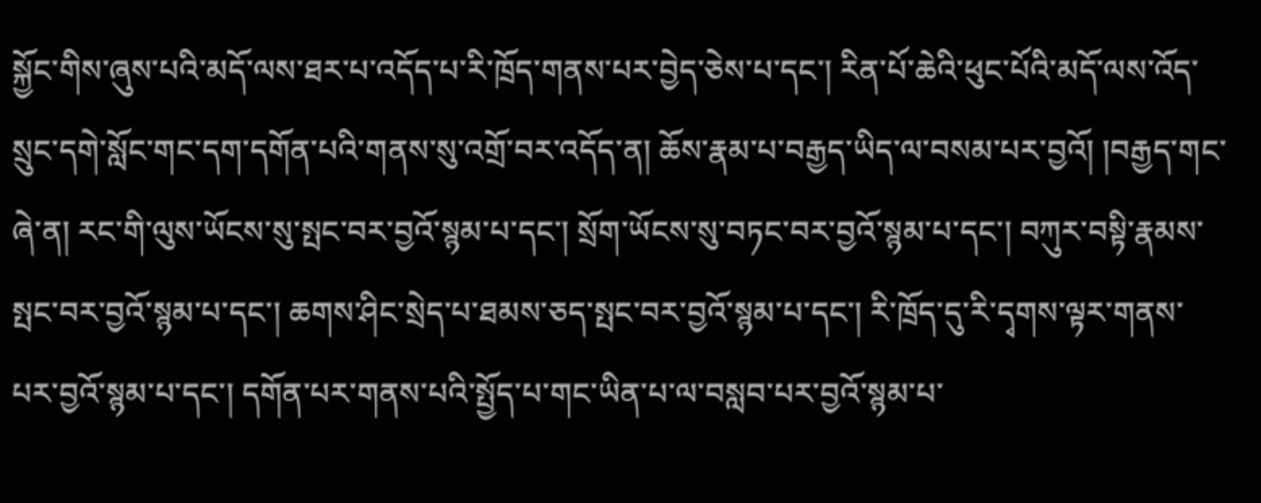སྐྱོང་གིས་ཞུས་པའི་མདོ་ལས་ཐར་པ་འདོད་པ་རི་ཁྲོད་གནས་པར་བྱེད་ཅེས་པ་དང་། རིན་པོ་ཆེའི་ཕུང་པོའི་མདོ་ལས་འོད་སྲུང་དགེ་སློང་གང་དག་དགོན་པའི་གནས་སུ་འགྲོ་བར་འདོད་ན། ཆོས་རྣམ་པ་བརྒྱད་ཡིད་ལ་བསམ་པར་བྱའོ། །བརྒྱད་གང་ཞེ་ན། རང་གི་ལུས་ཡོངས་སུ་སྤང་བར་བྱའོ་སྙམ་པ་དང་། སྲོག་ཡོངས་སུ་བཏང་བར་བྱའོ་སྙམ་པ་དང་། བཀུར་བསྟི་རྣམས་སྤང་བར་བྱའོ་སྙམ་པ་དང་། ཆགས་ཤིང་སྲེད་པ་ཐམས་ཅད་སྤང་བར་བྱའོ་སྙམ་པ་དང་། རི་ཁྲོད་དུ་རི་དྭགས་ལྟར་གནས་པར་བྱའོ་སྙམ་པ་དང་། དགོན་པར་གནས་པའི་སྤྱོད་པ་གང་ཡིན་པ་ལ་བསླབ་པར་བྱའོ་སྙམ་པ་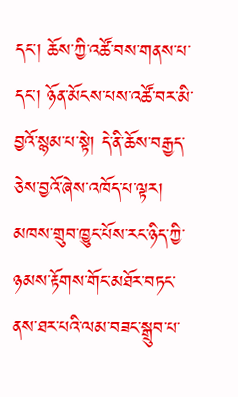དང་། ཆོས་ཀྱི་འཚོ་བས་གནས་པ་དང་། ཉོན་མོངས་པས་འཚོ་བར་མི་བྱའོ་སྙམ་པ་སྟེ། དེ་ནི་ཆོས་བརྒྱད་ཅེས་བྱའོ་ཞེས་འཁོད་པ་ལྟར། མཁས་གྲུབ་ཁྱུང་པོས་རང་ཉིད་ཀྱི་ཉམས་རྟོགས་གོང་མཐོར་བཏང་ནས་ཐར་པའི་ལམ་བཟང་སྒྲུབ་པ་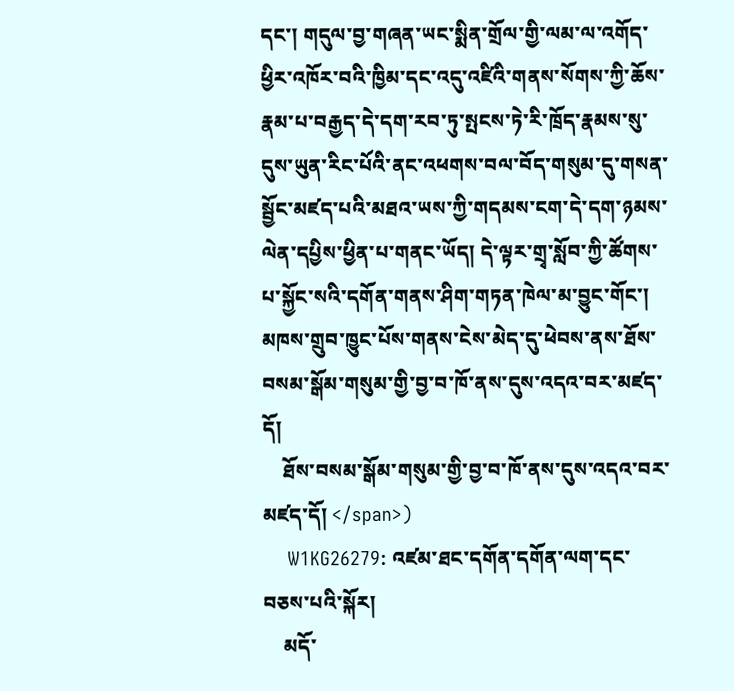དང་། གདུལ་བྱ་གཞན་ཡང་སྨིན་གྲོལ་གྱི་ལམ་ལ་འགོད་ཕྱིར་འཁོར་བའི་ཁྱིམ་དང་འདུ་འཛིའི་གནས་སོགས་ཀྱི་ཆོས་རྣམ་པ་བརྒྱད་དེ་དག་རབ་ཏུ་སྤངས་ཏེ་རི་ཁྲོད་རྣམས་སུ་དུས་ཡུན་རིང་པོའི་ནང་འཕགས་བལ་བོད་གསུམ་དུ་གསན་སྦྱོང་མཛད་པའི་མཐའ་ཡས་ཀྱི་གདམས་ངག་དེ་དག་ཉམས་ལེན་དཔྱིས་ཕྱིན་པ་གནང་ཡོད། དེ་ལྟར་གྲྭ་སློབ་ཀྱི་ཚོགས་པ་སྐྱོང་སའི་དགོན་གནས་ཤིག་གཏན་ཁེལ་མ་བྱུང་གོང་། མཁས་གྲུབ་ཁྱུང་པོས་གནས་ངེས་མེད་དུ་ཕེབས་ནས་ཐོས་བསམ་སྒོམ་གསུམ་གྱི་བྱ་བ་ཁོ་ནས་དུས་འདའ་བར་མཛད་དོ།
    ཐོས་བསམ་སྒོམ་གསུམ་གྱི་བྱ་བ་ཁོ་ནས་དུས་འདའ་བར་མཛད་དོ། </span>)
    W1KG26279: འཛམ་ཐང་དགོན་དགོན་ལག་དང་བཅས་པའི་སྐོར།
    མདོ་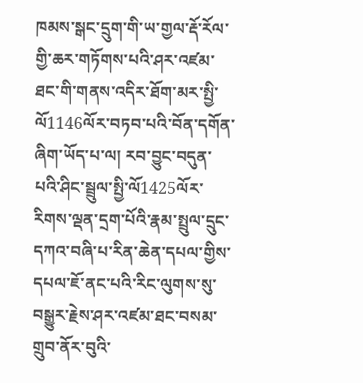ཁམས་སྒང་དྲུག་གི་ཡ་གྱལ་རྡོ་རོལ་གྱི་ཆར་གཏོགས་པའི་ཤར་འཛམ་ཐང་གི་གནས་འདིར་ཐོག་མར་སྤྱི་ལོ1146ལོར་བཏབ་པའི་བོན་དགོན་ཞིག་ཡོད་པ་ལ། རབ་བྱུང་བདུན་པའི་ཤིང་སྦྲུལ་སྤྱི་ལོ1425ལོར་རིགས་ལྡན་དྲག་པོའི་རྣམ་སྤྲུལ་དྲུང་དཀའ་བཞི་པ་རིན་ཆེན་དཔལ་གྱིས་དཔལ་ཇོ་ནང་པའི་རིང་ལུགས་སུ་བསྒྱུར་རྗེས་ཤར་འཛམ་ཐང་བསམ་གྲུབ་ནོར་བུའི་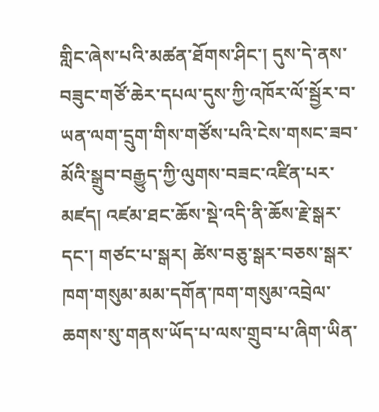གླིང་ཞེས་པའི་མཚན་ཐོགས་ཤིང་། དུས་དེ་ནས་བཟུང་གཙོ་ཆེར་དཔལ་དུས་ཀྱི་འཁོར་ལོ་སྦྱོར་བ་ཡན་ལག་དྲུག་གིས་གཙོས་པའི་ངེས་གསང་ཟབ་མོའི་སྒྲུབ་བརྒྱུད་ཀྱི་ལུགས་བཟང་འཛིན་པར་མཛད། འཛམ་ཐང་ཆོས་སྡེ་འདི་ནི་ཆོས་རྗེ་སྒར་དང་། གཙང་པ་སྒར། ཚེས་བཅུ་སྒར་བཅས་སྒར་ཁག་གསུམ་མམ་དགོན་ཁག་གསུམ་འབྲེལ་ཆགས་སུ་གནས་ཡོད་པ་ལས་གྲུབ་པ་ཞིག་ཡིན་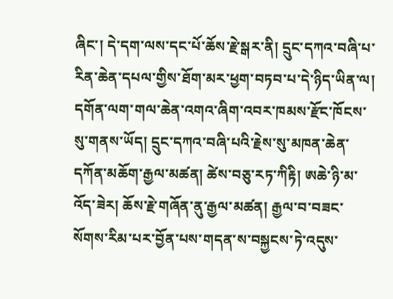ཞིང་། དེ་དག་ལས་དང་པོ་ཆོས་རྗེ་སྒར་ནི། དྲུང་དཀའ་བཞི་པ་རིན་ཆེན་དཔལ་གྱིས་ཐོག་མར་ཕྱག་བཏབ་པ་དེ་ཉིད་ཡིན་ལ། དགོན་ལག་གལ་ཆེན་འགའ་ཞིག་འབར་ཁམས་རྫོང་ཁོངས་སུ་གནས་ཡོད། དྲུང་དཀའ་བཞི་པའི་རྗེས་སུ་མཁན་ཆེན་དཀོན་མཆོག་རྒྱལ་མཚན། ཚེས་བཅུ་རཏ་ཀིརྟི། ཨཆེ་ཉི་མ་འོད་ཟེར། ཆོས་རྗེ་གཞོན་ནུ་རྒྱལ་མཚན། རྒྱལ་བ་བཟང་སོགས་རིམ་པར་བྱོན་པས་གདན་ས་བསྐྱངས་ཏེ་འདུས་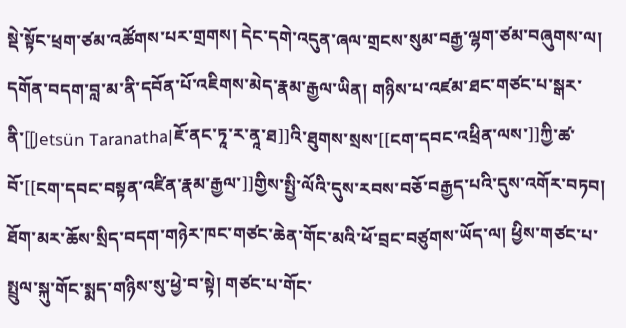སྡེ་སྟོང་ཕྲག་ཙམ་འཚོགས་པར་གྲགས། དེང་དགེ་འདུན་ཞལ་གྲངས་སུམ་བརྒྱ་ལྷག་ཙམ་བཞུགས་ལ། དགོན་བདག་བླ་མ་ནི་དབོན་པོ་འཇིགས་མེད་རྣམ་རྒྱལ་ཡིན། གཉིས་པ་འཛམ་ཐང་གཙང་པ་སྒར་ནི་[[Jetsün Taranatha|ཇོ་ནང་ཏཱ་ར་ནཱ་ཐ]]འི་ཐུགས་སྲས་[[ངག་དབང་འཕྲིན་ལས་]]ཀྱི་ཚ་བོ་[[ངག་དབང་བསྟན་འཛིན་རྣམ་རྒྱལ་]]གྱིས་སྤྱི་ལོའི་དུས་རབས་བཅོ་བརྒྱད་པའི་དུས་འགོར་བཏབ། ཐོག་མར་ཆོས་སྲིད་བདག་གཉེར་ཁང་གཙང་ཆེན་གོང་མའི་ཕོ་བྲང་བཙུགས་ཡོད་ལ། ཕྱིས་གཙང་པ་སྤྲུལ་སྐུ་གོང་སྨད་གཉིས་སུ་ཕྱེ་བ་སྟེ། གཙང་པ་གོང་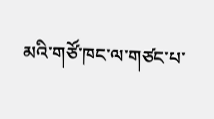མའི་གཙོ་ཁང་ལ་གཙང་པ་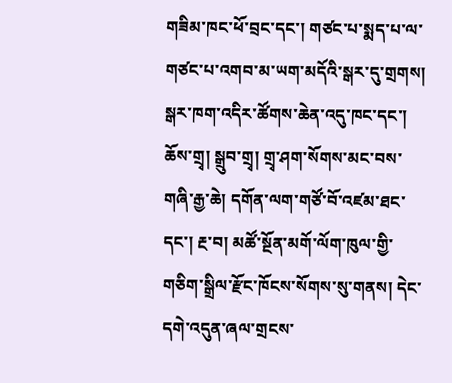གཟིམ་ཁང་ཕོ་བྲང་དང་། གཙང་པ་སྨད་པ་ལ་གཙང་པ་འགབ་མ་ཡག་མདོའི་སྒར་དུ་གྲགས། སྒར་ཁག་འདིར་ཚོགས་ཆེན་འདུ་ཁང་དང་། ཆོས་གྲྭ། སྒྲུབ་གྲྭ། གྲྭ་ཤག་སོགས་མང་བས་གཞི་རྒྱ་ཆེ། དགོན་ལག་གཙོ་བོ་འཛམ་ཐང་དང་། རྔ་བ། མཚོ་སྔོན་མགོ་ལོག་ཁུལ་གྱི་གཅིག་སྒྲིལ་རྫོང་ཁོངས་སོགས་སུ་གནས། དེང་དགེ་འདུན་ཞལ་གྲངས་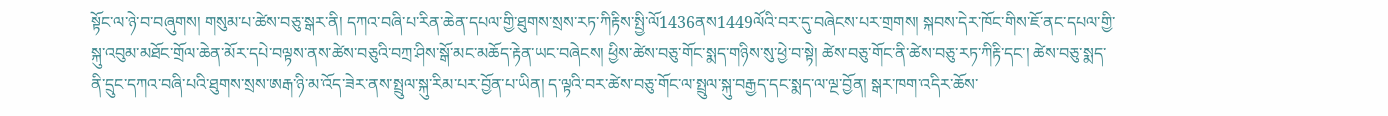སྟོང་ལ་ཉེ་བ་བཞུགས། གསུམ་པ་ཚེས་བཅུ་སྒར་ནི། དཀའ་བཞི་པ་རིན་ཆེན་དཔལ་གྱི་ཐུགས་སྲས་རཏ་ཀིརྟིས་སྤྱི་ལོ1436ནས1449ལོའི་བར་དུ་བཞེངས་པར་གྲགས། སྐབས་དེར་ཁོང་གིས་ཇོ་ནང་དཔལ་གྱི་སྐུ་འབུམ་མཐོང་གྲོལ་ཆེན་མོར་དཔེ་བལྟས་ནས་ཚེས་བཅུའི་བཀྲ་ཤིས་སྒོ་མང་མཆོད་རྟེན་ཡང་བཞེངས། ཕྱིས་ཚེས་བཅུ་གོང་སྨད་གཉིས་སུ་ཕྱེ་བ་སྟེ། ཚེས་བཅུ་གོང་ནི་ཚེས་བཅུ་རཏ་ཀིརྟི་དང་། ཚེས་བཅུ་སྨད་ནི་དྲུང་དཀའ་བཞི་པའི་ཐུགས་སྲས་ཨརྒ་ཉི་མ་འོད་ཟེར་ནས་སྤྲུལ་སྐུ་རིམ་པར་བྱོན་པ་ཡིན། ད་ལྟའི་བར་ཚེས་བཅུ་གོང་ལ་སྤྲུལ་སྐུ་བརྒྱད་དང་སྨད་ལ་ལྔ་བྱོན། སྒར་ཁག་འདིར་ཆོས་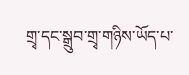གྲྭ་དང་སྒྲུབ་གྲྭ་གཉིས་ཡོད་པ་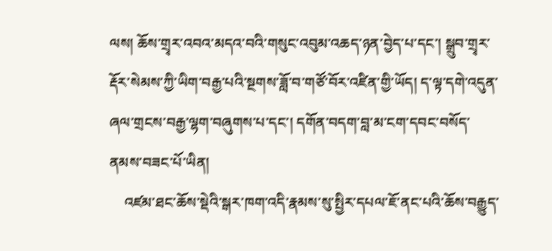ལས། ཆོས་གྲྭར་འབའ་མདའ་བའི་གསུང་འབུམ་འཆད་ཉན་བྱེད་པ་དང་། སྒྲུབ་གྲྭར་རྡོར་སེམས་ཀྱི་ཡིག་བརྒྱ་པའི་སྔགས་ཟློ་བ་གཙོ་བོར་འཛིན་གྱི་ཡོད། ད་ལྟ་དགེ་འདུན་ཞལ་གྲངས་བརྒྱ་ལྷག་བཞུགས་པ་དང་། དགོན་བདག་བླ་མ་ངག་དབང་བསོད་ནམས་བཟང་པོ་ཡིན།
    འཛམ་ཐང་ཆོས་སྡེའི་སྒར་ཁག་འདི་རྣམས་སུ་སྤྱིར་དཔལ་ཇོ་ནང་པའི་ཆོས་བརྒྱུད་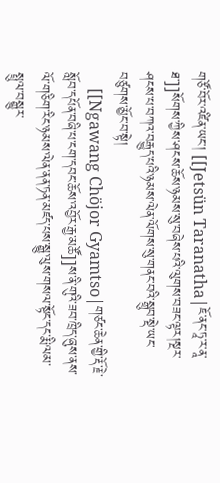གཙོ་བོར་འཛིན་ཡང་། [[Jetsün Taranatha|ཇོ་ནང་ཏཱ་ར་ནཱ་ཐ་]]སོགས་ཀྱིས་ཤངས་ཆོས་ཉམས་སུ་བཞེས་པའི་ལུགས་བཟང་ལྟར།སྔར་ཤངས་པ་བཀའ་བརྒྱུད་པའི་ཉམས་ལེན་ལོགས་སུ་གནང་བའི་སྒྲུབ་སྡེ་ཡང་བཙུགས་མྱོང་བ་སྟེ།
    [[Ngawang Chöjor Gyamtso|གཙང་ཆེན་གྱི་རྡོ་རྗེ་སློབ་དཔོན་བཞི་པ་ངག་དབང་ཆོས་འབྱོར་རྒྱ་མཚོ]]ས་ནི་གུའི་ཟབ་ཁྲིད་ཞུས་ནས་ལོ་གཅིག་རིང་ཉམས་ལེན་ནན་ཏན་མཛད་པས་སྒྱུ་ལུས་གསལ་སྟོང་དང་རྨི་ལམ་སྤྲུལ་བསྒྱུར་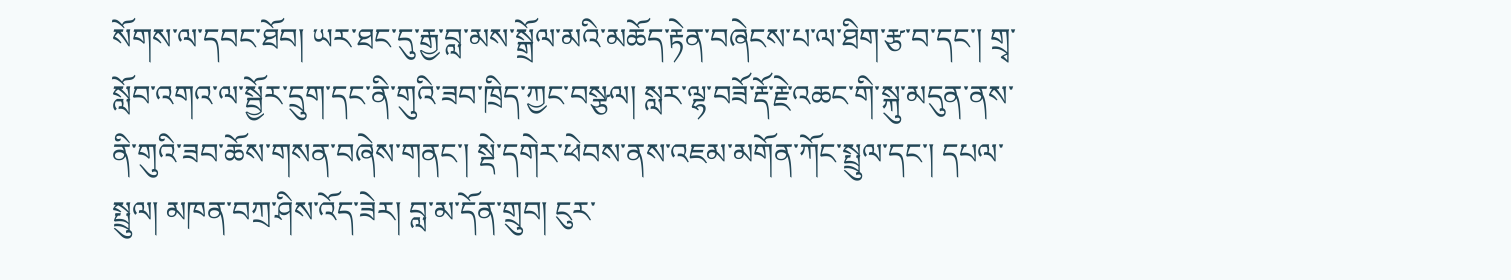སོགས་ལ་དབང་ཐོབ། ཡར་ཐང་དུ་རྒྱ་བླ་མས་སྒྲོལ་མའི་མཆོད་རྟེན་བཞེངས་པ་ལ་ཐིག་རྩ་བ་དང་། གྲྭ་སློབ་འགའ་ལ་སྦྱོར་དྲུག་དང་ནི་གུའི་ཟབ་ཁྲིད་ཀྱང་བསྩལ། སླར་ལྷ་བཟོ་རྡོ་རྗེ་འཆང་གི་སྐུ་མདུན་ནས་ནི་གུའི་ཟབ་ཆོས་གསན་བཞེས་གནང་། སྡེ་དགེར་ཕེབས་ནས་འཇམ་མགོན་ཀོང་སྤྲུལ་དང་། དཔལ་སྤྲུལ། མཁན་བཀྲ་ཤིས་འོད་ཟེར། བླ་མ་དོན་གྲུབ། ངུར་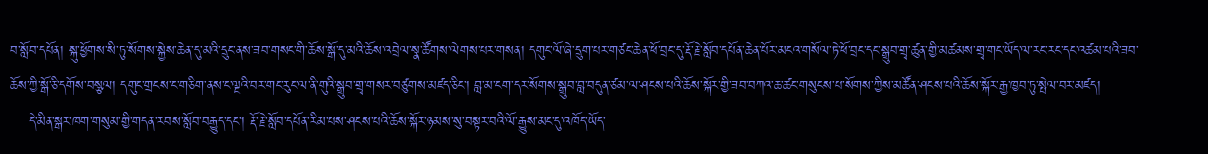བ་སློབ་དཔོན། སྐུ་ཕྱོགས་སི་ཏུ་སོགས་སྐྱེས་ཆེན་དུ་མའི་དྲུང་ནས་ཟབ་གསང་གི་ཆོས་སྒོ་དུ་མའི་ཆོས་འབྲེལ་སྣ་ཚོགས་ལེགས་པར་གསན། དགུང་ལོ་ཞེ་དྲུག་པར་གཙང་ཆེན་ཕོ་བྲང་དུ་རྡོ་རྗེ་སློབ་དཔོན་ཆེན་པོར་མངའ་གསོལ་ཏེ་ཕོ་བྲང་དང་སྒྲུབ་གྲྭ་ཚུན་གྱི་མཚམས་གྲྭ་གང་ཡོད་ལ་རང་རང་དང་འཚམ་པའི་ཟབ་ཆོས་ཀྱི་སྒོ་ཅི་དགོས་བསྩལ། དགུང་གྲངས་ང་གཅིག་ནས་ང་ལྔའི་བར་གང་རུང་ལ་ནི་གུའི་སྒྲུབ་གྲྭ་གསར་བཙུགས་མཛད་ཅིང་། བླ་མ་ངག་དར་སོགས་སྒྲུབ་བླ་བདུན་ཙམ་ལ་ཤངས་པའི་ཆོས་སྐོར་གྱི་ཟབ་བཀའ་ཆ་ཚང་གསུངས་པ་སོགས་ཀྱིས་མཚོན་ཤངས་པའི་ཆོས་སྐོར་རྒྱ་ཁྱབ་ཏུ་སྤེལ་བར་མཛད།
    དེ་མིན་སྒར་ཁག་གསུམ་གྱི་གདན་རབས་སློབ་བརྒྱུད་དང་། རྡོ་རྗེ་སློབ་དཔོན་རིམ་པས་ཤངས་པའི་ཆོས་སྐོར་ཉམས་སུ་བསྟར་བའི་ལོ་རྒྱུས་མང་དུ་འཁོད་ཡོད་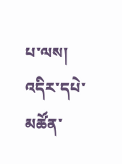པ་ལས། འདིར་དཔེ་མཚོན་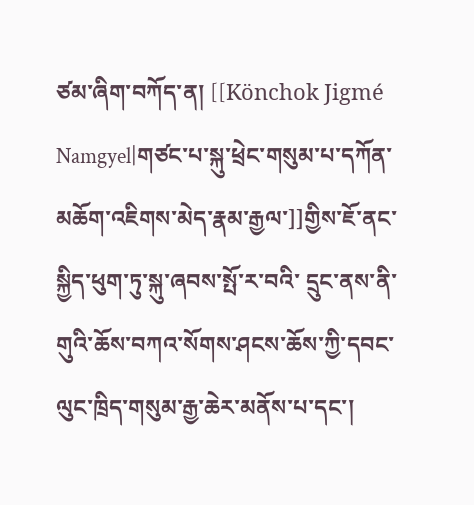ཙམ་ཞིག་བཀོད་ན། [[Könchok Jigmé Namgyel|གཙང་པ་སྐུ་ཕྲེང་གསུམ་པ་དཀོན་མཆོག་འཇིགས་མེད་རྣམ་རྒྱལ་]]གྱིས་ཇོ་ནང་སྐྱིད་ཕུག་ཏུ་སྐུ་ཞབས་སྤོ་ར་བའི་ དྲུང་ནས་ནི་གུའི་ཆོས་བཀའ་སོགས་ཤངས་ཆོས་ཀྱི་དབང་ལུང་ཁྲིད་གསུམ་རྒྱ་ཆེར་མནོས་པ་དང་།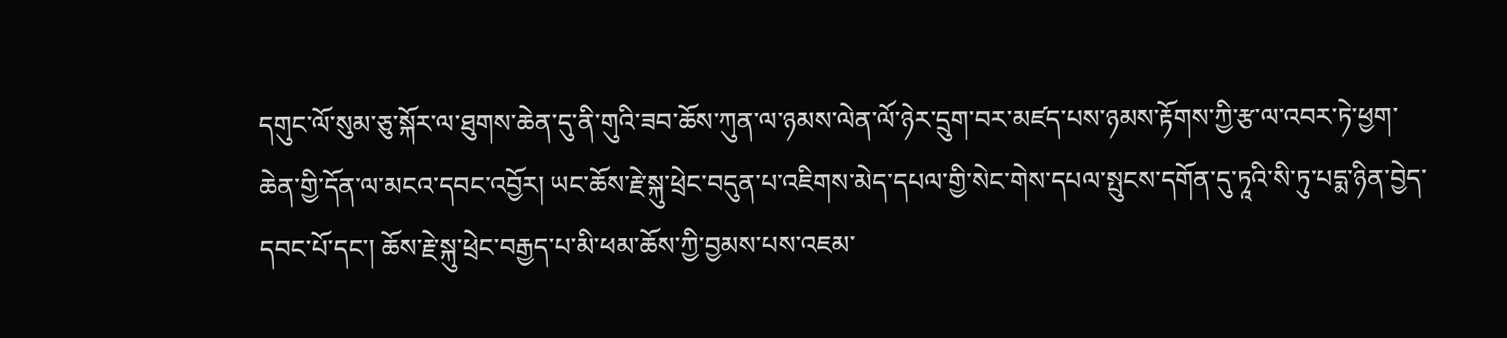དགུང་ལོ་སུམ་ཅུ་སྐོར་ལ་ཐུགས་ཆེན་དུ་ནི་གུའི་ཟབ་ཆོས་ཀུན་ལ་ཉམས་ལེན་ལོ་ཉེར་དྲུག་བར་མཛད་པས་ཉམས་རྟོགས་ཀྱི་རྩ་ལ་འབར་ཏེ་ཕྱག་ཆེན་གྱི་དོན་ལ་མངའ་དབང་འབྱོར། ཡང་ཆོས་རྗེ་སྐུ་ཕྲེང་བདུན་པ་འཇིགས་མེད་དཔལ་གྱི་སེང་གེས་དཔལ་སྤུངས་དགོན་དུ་ཏཱའི་སི་ཏུ་པདྨ་ཉིན་བྱེད་དབང་པོ་དང་། ཆོས་རྗེ་སྐུ་ཕྲེང་བརྒྱད་པ་མི་ཕམ་ཆོས་ཀྱི་བྱམས་པས་འཇམ་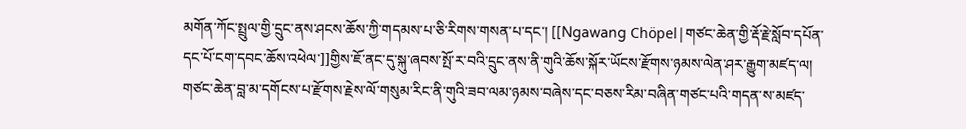མགོན་ཀོང་སྤྲུལ་གྱི་དྲུང་ནས་ཤངས་ཆོས་ཀྱི་གདམས་པ་ཅི་རིགས་གསན་པ་དང་། [[Ngawang Chöpel|གཙང་ཆེན་གྱི་རྡོ་རྗེ་སློབ་དཔོན་དང་པོ་ངག་དབང་ཆོས་འཕེལ་]]གྱིས་ཇོ་ནང་དུ་སྐུ་ཞབས་སྤོ་ར་བའི་དྲུང་ནས་ནི་གུའི་ཆོས་སྐོར་ཡོངས་རྫོགས་ཉམས་ལེན་ཤར་རྒྱུག་མཛད་ལ། གཙང་ཆེན་བླ་མ་དགོངས་པ་རྫོགས་རྗེས་ལོ་གསུམ་རིང་ནི་གུའི་ཟབ་ལམ་ཉམས་བཞེས་དང་བཅས་རིམ་བཞིན་གཙང་པའི་གདན་ས་མཛད་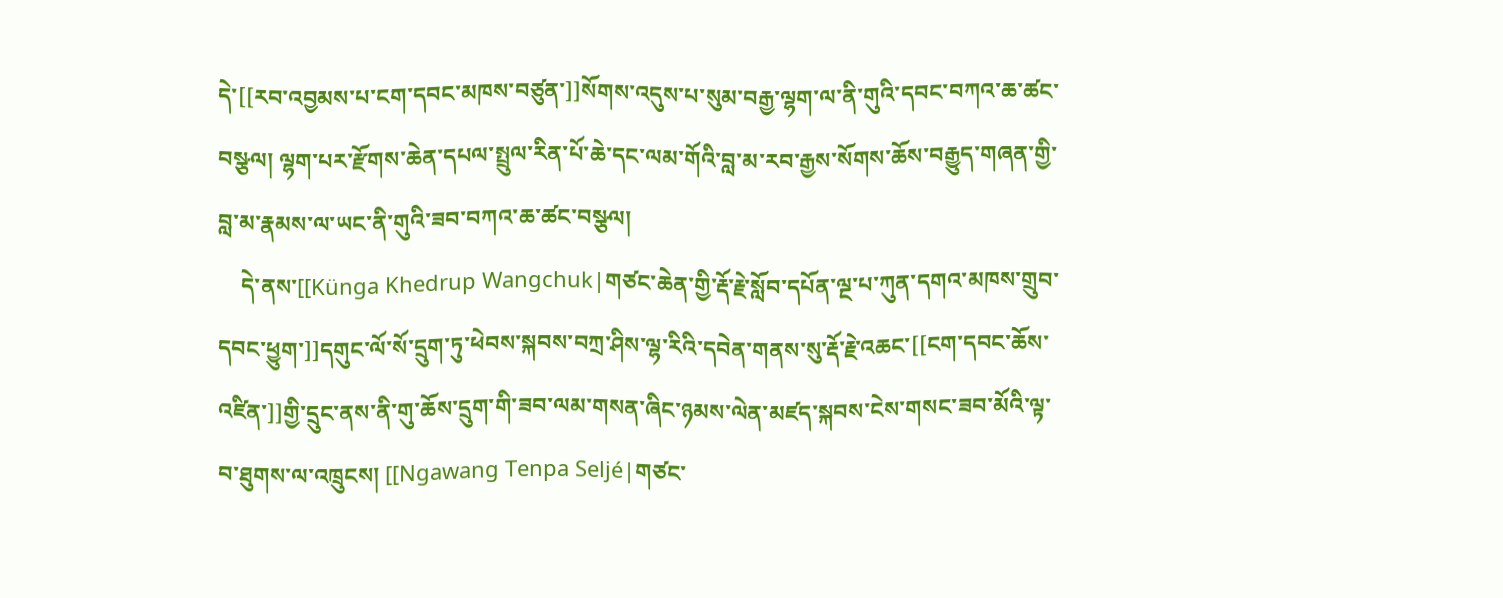དེ་[[རབ་འབྱམས་པ་ངག་དབང་མཁས་བཙུན་]]སོགས་འདུས་པ་སུམ་བརྒྱ་ལྷག་ལ་ནི་གུའི་དབང་བཀའ་ཆ་ཚང་བསྩལ། ལྷག་པར་རྫོགས་ཆེན་དཔལ་སྤྲུལ་རིན་པོ་ཆེ་དང་ལམ་གོའི་བླ་མ་རབ་རྒྱས་སོགས་ཆོས་བརྒྱུད་གཞན་གྱི་བླ་མ་རྣམས་ལ་ཡང་ནི་གུའི་ཟབ་བཀའ་ཆ་ཚང་བསྩལ།
    དེ་ནས་[[Künga Khedrup Wangchuk|གཙང་ཆེན་གྱི་རྡོ་རྗེ་སློབ་དཔོན་ལྔ་པ་ཀུན་དགའ་མཁས་གྲུབ་དབང་ཕྱུག་]]དགུང་ལོ་སོ་དྲུག་ཏུ་ཕེབས་སྐབས་བཀྲ་ཤིས་ལྷ་རིའི་དབེན་གནས་སུ་རྡོ་རྗེ་འཆང་[[ངག་དབང་ཆོས་འཛིན་]]གྱི་དྲུང་ནས་ནི་གུ་ཆོས་དྲུག་གི་ཟབ་ལམ་གསན་ཞིང་ཉམས་ལེན་མཛད་སྐབས་ངེས་གསང་ཟབ་མོའི་ལྟ་བ་ཐུགས་ལ་འཁྲུངས། [[Ngawang Tenpa Seljé|གཙང་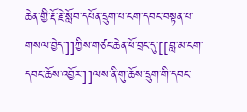ཆེན་གྱི་རྡོ་རྗེ་སློབ་དཔོན་དྲུག་པ་ངག་དབང་བསྟན་པ་གསལ་བྱེད་]]ཀྱིས་གཙང་ཆེན་ཕོ་བྲང་དུ་[[བླ་མ་ངག་དབང་ཆོས་འབྱོར་]]ལས་ནི་གུ་ཆོས་དྲུག་གི་དབང་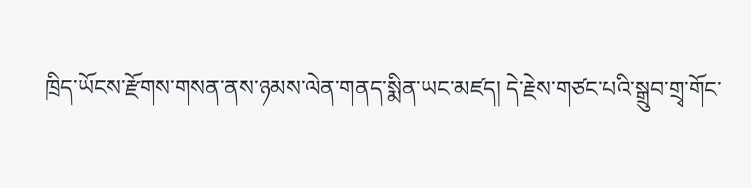ཁྲིད་ཡོངས་རྫོགས་གསན་ནས་ཉམས་ལེན་གནད་སྨིན་ཡང་མཛད། དེ་རྗེས་གཙང་པའི་སྒྲུབ་གྲྭ་གོང་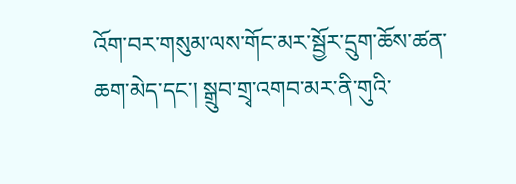འོག་བར་གསུམ་ལས་གོང་མར་སྦྱོར་དྲུག་ཆོས་ཚན་ཆག་མེད་དང་། སྒྲུབ་གྲྭ་འགབ་མར་ནི་གུའི་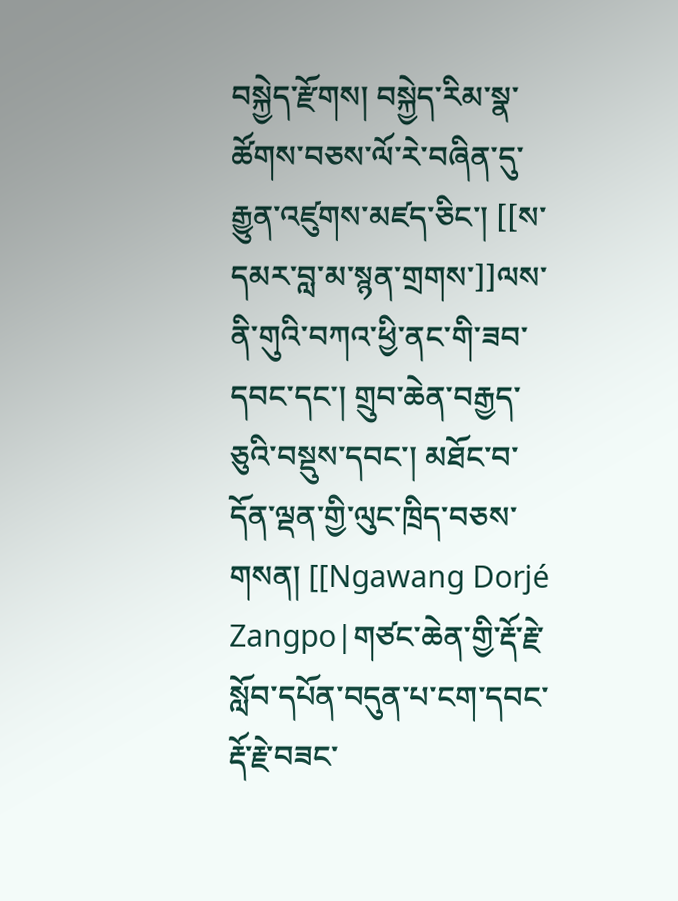བསྐྱེད་རྫོགས། བསྐྱེད་རིམ་སྣ་ཚོགས་བཅས་ལོ་རེ་བཞིན་དུ་རྒྱུན་འཛུགས་མཛད་ཅིང་། [[ས་དམར་བླ་མ་སྙན་གྲགས་]]ལས་ནི་གུའི་བཀའ་ཕྱི་ནང་གི་ཟབ་དབང་དང་། གྲུབ་ཆེན་བརྒྱད་ཅུའི་བསྡུས་དབང་། མཐོང་བ་དོན་ལྡན་གྱི་ལུང་ཁྲིད་བཅས་གསན། [[Ngawang Dorjé Zangpo|གཙང་ཆེན་གྱི་རྡོ་རྗེ་སློབ་དཔོན་བདུན་པ་ངག་དབང་རྡོ་རྗེ་བཟང་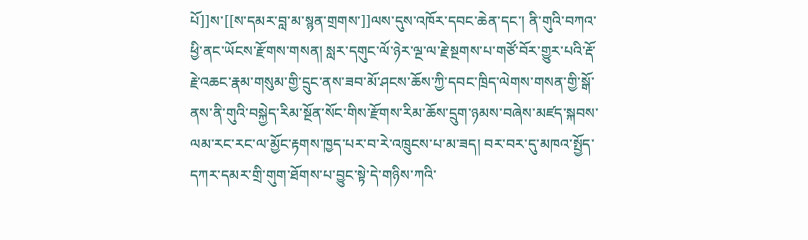པོ]]ས་[[ས་དམར་བླ་མ་སྙན་གྲགས་]]ལས་དུས་འཁོར་དབང་ཆེན་དང་། ནི་གུའི་བཀའ་ཕྱི་ནང་ཡོངས་རྫོགས་གསན། སླར་དགུང་ལོ་ཉེར་ལྔ་ལ་རྗེ་སྔགས་པ་གཙོ་བོར་གྱུར་པའི་རྡོ་རྗེ་འཆང་རྣམ་གསུམ་གྱི་དྲུང་ནས་ཟབ་མོ་ཤངས་ཆོས་ཀྱི་དབང་ཁྲིད་ལེགས་གསན་གྱི་སྒོ་ནས་ནི་གུའི་བསྐྱེད་རིམ་སྔོན་སོང་གིས་རྫོགས་རིམ་ཆོས་དྲུག་ཉམས་བཞེས་མཛད་སྐབས་ལམ་རང་རང་ལ་མྱོང་རྟགས་ཁྱད་པར་བ་རེ་འཁྲུངས་པ་མ་ཟད། བར་བར་དུ་མཁའ་སྤྱོད་དཀར་དམར་གྲི་གུག་ཐོགས་པ་བྱུང་སྟེ་དེ་གཉིས་ཀའི་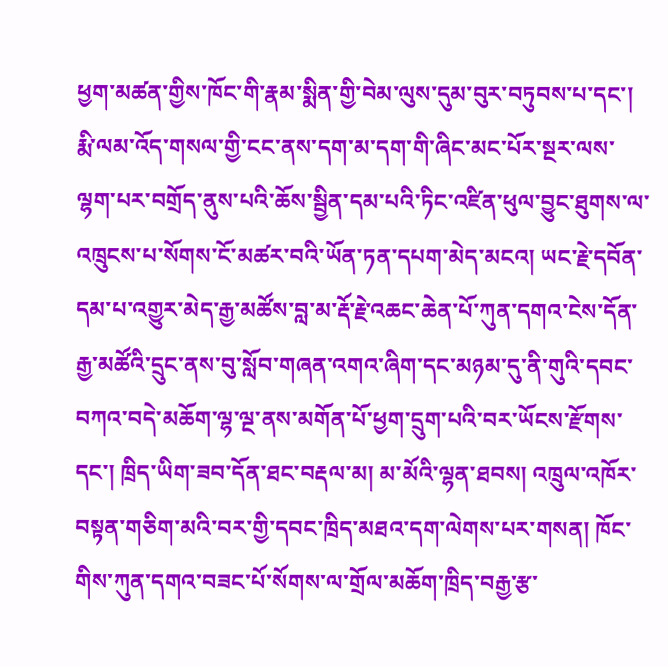ཕྱག་མཚན་གྱིས་ཁོང་གི་རྣམ་སྨིན་གྱི་བེམ་ལུས་དུམ་བུར་བཏུབས་པ་དང་། རྨི་ལམ་འོད་གསལ་གྱི་ངང་ནས་དག་མ་དག་གི་ཞིང་མང་པོར་སྔར་ལས་ལྷག་པར་བགྲོད་ནུས་པའི་ཆོས་སྦྱིན་དམ་པའི་ཏིང་འཛིན་ཕུལ་བྱུང་ཐུགས་ལ་འཁྲུངས་པ་སོགས་ངོ་མཚར་བའི་ཡོན་ཏན་དཔག་མེད་མངའ། ཡང་རྗེ་དབོན་དམ་པ་འགྱུར་མེད་རྒྱ་མཚོས་བླ་མ་རྡོ་རྗེ་འཆང་ཆེན་པོ་ཀུན་དགའ་ངེས་དོན་རྒྱ་མཚོའི་དྲུང་ནས་བུ་སློབ་གཞན་འགའ་ཞིག་དང་མཉམ་དུ་ནི་གུའི་དབང་བཀའ་བདེ་མཆོག་ལྷ་ལྔ་ནས་མགོན་པོ་ཕྱག་དྲུག་པའི་བར་ཡོངས་རྫོགས་དང་། ཁྲིད་ཡིག་ཟབ་དོན་ཐང་བརྡལ་མ། མ་མོའི་ལྷན་ཐབས། འཁྲུལ་འཁོར་བསྟན་གཅིག་མའི་བར་གྱི་དབང་ཁྲིད་མཐའ་དག་ལེགས་པར་གསན། ཁོང་གིས་ཀུན་དགའ་བཟང་པོ་སོགས་ལ་གྲོལ་མཆོག་ཁྲིད་བརྒྱ་རྩ་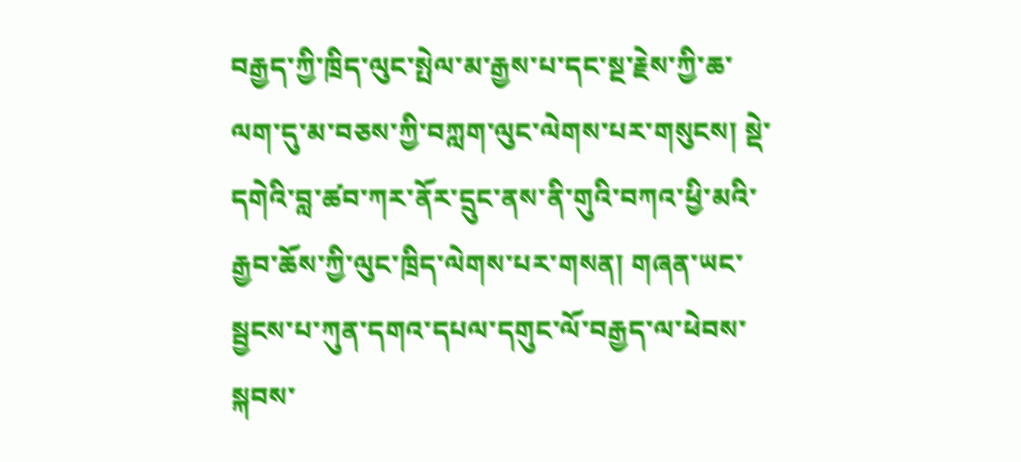བརྒྱད་ཀྱི་ཁྲིད་ལུང་སྤེལ་མ་རྒྱས་པ་དང་སྔ་རྗེས་ཀྱི་ཆ་ལག་དུ་མ་བཅས་ཀྱི་བཀླག་ལུང་ལེགས་པར་གསུངས། སྡེ་དགེའི་བླ་ཚབ་ཀར་ནོར་དྲུང་ནས་ནི་གུའི་བཀའ་ཕྱི་མའི་རྒྱབ་ཆོས་ཀྱི་ལུང་ཁྲིད་ལེགས་པར་གསན། གཞན་ཡང་སྦྱངས་པ་ཀུན་དགའ་དཔལ་དགུང་ལོ་བརྒྱད་ལ་ཕེབས་སྐབས་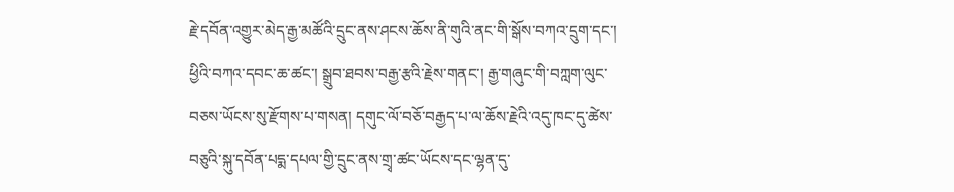རྗེ་དབོན་འགྱུར་མེད་རྒྱ་མཚོའི་དྲུང་ནས་ཤངས་ཆོས་ནི་གུའི་ནང་གི་སྒོས་བཀའ་དྲུག་དང་། ཕྱིའི་བཀའ་དབང་ཆ་ཚང་། སྒྲུབ་ཐབས་བརྒྱ་རྩའི་རྗེས་གནང་། རྒྱ་གཞུང་གི་བཀླག་ལུང་བཅས་ཡོངས་སུ་རྫོགས་པ་གསན། དགུང་ལོ་བཅོ་བརྒྱད་པ་ལ་ཆོས་རྗེའི་འདུ་ཁང་དུ་ཚེས་བཅུའི་སྐུ་དབོན་པདྨ་དཔལ་གྱི་དྲུང་ནས་གྲྭ་ཚང་ཡོངས་དང་ལྷན་དུ་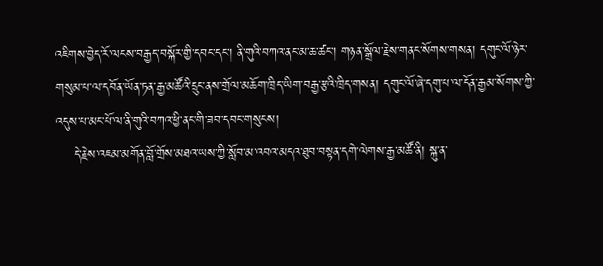འཇིགས་བྱེད་རོ་ལངས་བརྒྱད་བསྐོར་གྱི་དབང་དང་། ནི་གུའི་བཀའ་ནང་མ་ཆ་ཚང་། གཉན་སྒྲོལ་རྗེས་གནང་སོགས་གསན། དགུང་ལོ་ཉེར་གསུམ་པ་ལ་དབོན་ཡོན་ཏན་རྒྱ་མཚོའི་དྲུང་ནས་གྲོལ་མཆོག་ཁྲིད་ཡིག་བརྒྱ་རྩའི་ཁྲིད་གསན། དགུང་ལོ་ཞེ་དགུ་པ་ལ་དོན་རྒྱམ་སོགས་ཀྱི་འདུས་པ་མང་པོ་ལ་ནི་གུའི་བཀའ་ཕྱི་ནང་གི་ཟབ་དབང་གསུངས།
    དེ་རྗེས་འཇམ་མགོན་བློ་གྲོས་མཐའ་ཡས་ཀྱི་སློབ་མ་འབའ་མདའ་ཐུབ་བསྟན་དགེ་ལེགས་རྒྱ་མཚོ་ནི། སྐུ་ན་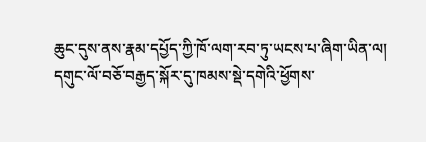ཆུང་དུས་ནས་རྣམ་དཔྱོད་ཀྱི་ཁོ་ལག་རབ་ཏུ་ཡངས་པ་ཞིག་ཡིན་ལ། དགུང་ལོ་བཅོ་བརྒྱད་སྐོར་དུ་ཁམས་སྡེ་དགེའི་ཕྱོགས་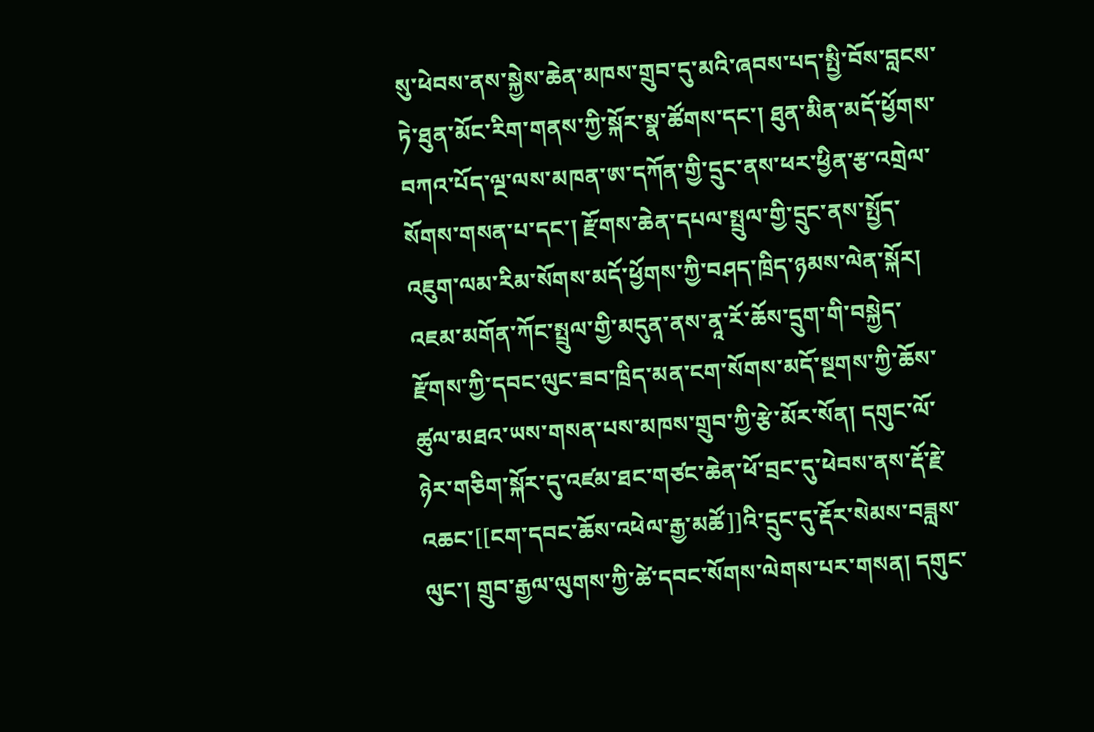སུ་ཕེབས་ནས་སྐྱེས་ཆེན་མཁས་གྲུབ་དུ་མའི་ཞབས་པད་སྤྱི་བོས་བླངས་ཏེ་ཐུན་མོང་རིག་གནས་ཀྱི་སྐོར་སྣ་ཚོགས་དང་། ཐུན་མིན་མདོ་ཕྱོགས་བཀའ་པོད་ལྔ་ལས་མཁན་ཨ་དཀོན་གྱི་དྲུང་ནས་ཕར་ཕྱིན་རྩ་འགྲེལ་སོགས་གསན་པ་དང་། རྫོགས་ཆེན་དཔལ་སྤྲུལ་གྱི་དྲུང་ནས་སྤྱོད་འཇུག་ལམ་རིམ་སོགས་མདོ་ཕྱོགས་ཀྱི་བཤད་ཁྲིད་ཉམས་ལེན་སྐོར། འཇམ་མགོན་ཀོང་སྤྲུལ་གྱི་མདུན་ནས་ནཱ་རོ་ཆོས་དྲུག་གི་བསྐྱེད་རྫོགས་ཀྱི་དབང་ལུང་ཟབ་ཁྲིད་མན་ངག་སོགས་མདོ་སྔགས་ཀྱི་ཆོས་ཚུལ་མཐའ་ཡས་གསན་པས་མཁས་གྲུབ་ཀྱི་རྩེ་མོར་སོན། དགུང་ལོ་ཉེར་གཅིག་སྐོར་དུ་འཛམ་ཐང་གཙང་ཆེན་ཕོ་བྲང་དུ་ཕེབས་ནས་རྡོ་རྗེ་འཆང་[[ངག་དབང་ཆོས་འཕེལ་རྒྱ་མཚོ]]འི་དྲུང་དུ་རྡོར་སེམས་བཟླས་ལུང་། གྲུབ་རྒྱལ་ལུགས་ཀྱི་ཚེ་དབང་སོགས་ལེགས་པར་གསན། དགུང་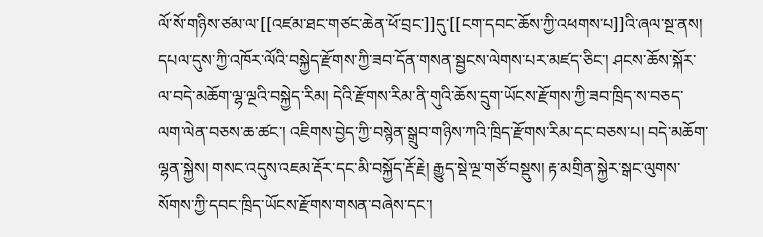ལོ་སོ་གཉིས་ཙམ་ལ་[[འཛམ་ཐང་གཙང་ཆེན་ཕོ་བྲང་]]དུ་[[ངག་དབང་ཆོས་ཀྱི་འཕགས་པ]]འི་ཞལ་སྔ་ནས། དཔལ་དུས་ཀྱི་འཁོར་ལོའི་བསྐྱེད་རྫོགས་ཀྱི་ཟབ་དོན་གསན་སྦྱངས་ལེགས་པར་མཛད་ཅིང་། ཤངས་ཆོས་སྐོར་ལ་བདེ་མཆོག་ལྷ་ལྔའི་བསྐྱེད་རིམ། དེའི་རྫོགས་རིམ་ནི་གུའི་ཆོས་དྲུག་ཡོངས་རྫོགས་ཀྱི་ཟབ་ཁྲིད་ས་བཅད་ལག་ལེན་བཅས་ཆ་ཚང་། འཇིགས་བྱེད་ཀྱི་བསྙེན་སྒྲུབ་གཉིས་ཀའི་ཁྲིད་རྫོགས་རིམ་དང་བཅས་པ། བདེ་མཆོག་ལྷན་སྐྱེས། གསང་འདུས་འཇམ་རྡོར་དང་མི་བསྐྱོད་རྡོ་རྗེ། རྒྱུད་སྡེ་ལྔ་གཙོ་བསྡུས། རྟ་མགྲིན་སྐྱེར་སྒང་ལུགས་སོགས་ཀྱི་དབང་ཁྲིད་ཡོངས་རྫོགས་གསན་བཞེས་དང་།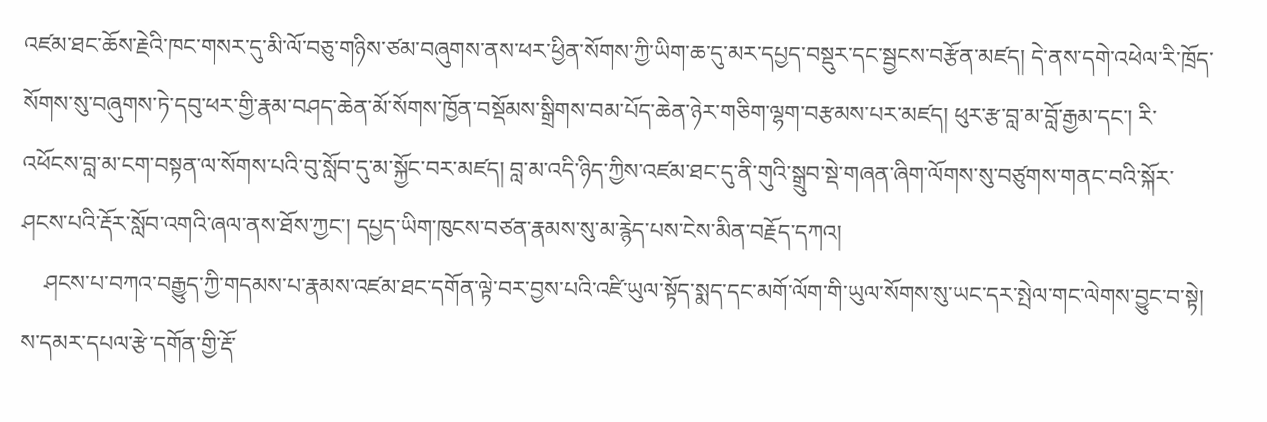འཛམ་ཐང་ཆོས་རྗེའི་ཁང་གསར་དུ་མི་ལོ་བཅུ་གཉིས་ཙམ་བཞུགས་ནས་ཕར་ཕྱིན་སོགས་ཀྱི་ཡིག་ཆ་དུ་མར་དཔྱད་བསྡུར་དང་སྦྱངས་བརྩོན་མཛད། དེ་ནས་དགེ་འཕེལ་རི་ཁྲོད་སོགས་སུ་བཞུགས་ཏེ་དབུ་ཕར་གྱི་རྣམ་བཤད་ཆེན་མོ་སོགས་ཁྱོན་བསྡོམས་སྒྲིགས་བམ་པོད་ཆེན་ཉེར་གཅིག་ལྷག་བརྩམས་པར་མཛད། ཕུར་རྩ་བླ་མ་བློ་རྒྱམ་དང་། རི་འཕོངས་བླ་མ་ངག་བསྟན་ལ་སོགས་པའི་བུ་སློབ་དུ་མ་སྐྱོང་བར་མཛད། བླ་མ་འདི་ཉིད་ཀྱིས་འཛམ་ཐང་དུ་ནི་གུའི་སྒྲུབ་སྡེ་གཞན་ཞིག་ལོགས་སུ་བཙུགས་གནང་བའི་སྐོར་ཤངས་པའི་རྡོར་སློབ་འགའི་ཞལ་ནས་ཐོས་ཀྱང་། དཔྱད་ཡིག་ཁུངས་བཙན་རྣམས་སུ་མ་རྙེད་པས་ངེས་མིན་བརྗོད་དཀའ།
    ཤངས་པ་བཀའ་བརྒྱུད་ཀྱི་གདམས་པ་རྣམས་འཛམ་ཐང་དགོན་ལྟེ་བར་བྱས་པའི་འཛི་ཡུལ་སྟོད་སྨད་དང་མགོ་ལོག་གི་ཡུལ་སོགས་སུ་ཡང་དར་སྤེལ་གང་ལེགས་བྱུང་བ་སྟེ། ས་དམར་དཔལ་རྩེ་དགོན་གྱི་རྡོ་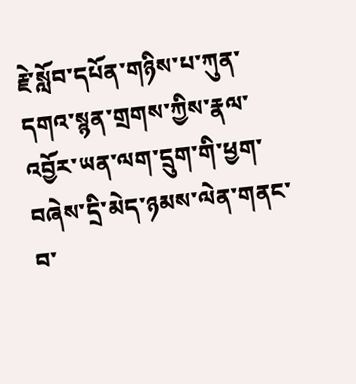རྗེ་སློབ་དཔོན་གཉིས་པ་ཀུན་དགའ་སྙན་གྲགས་ཀྱིས་རྣལ་འབྱོར་ཡན་ལག་དྲུག་གི་ཕྱག་བཞེས་དྲི་མེད་ཉམས་ལེན་གནང་བ་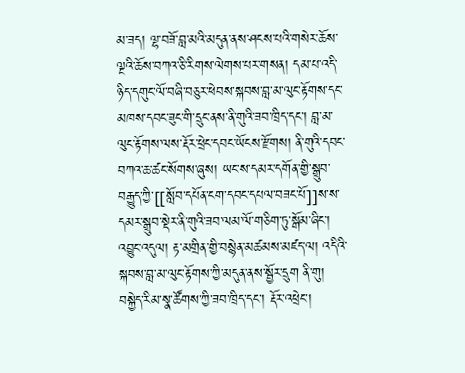མ་ཟད། ལྷ་བཟོ་བླ་མའི་མདུན་ནས་ཤངས་པའི་གསེར་ཆོས་ལྔའི་ཆོས་བཀའ་ཅི་རིགས་ལེགས་པར་གསན། དམ་པ་འདི་ཉིད་དགུང་ལོ་བཞི་བཅུར་ཕེབས་སྐབས་བླ་མ་ལུང་རྟོགས་དང་མཁས་དབང་ཟུང་གི་དྲུང་ནས་ནི་གུའི་ཟབ་ཁྲིད་དང་། བླ་མ་ལུང་རྟོགས་ལས་རྡོར་ཕྲེང་དབང་ཡོངས་རྫོགས། ནི་གུའི་དབང་བཀའ་ཆ་ཚང་སོགས་ཞུས། ཡང་ས་དམར་དགོན་གྱི་སྒྲུབ་བརྒྱུད་ཀྱི་[[སློབ་དཔོན་ངག་དབང་དཔལ་བཟང་པོ]]ས་ས་དམར་སྒྲུབ་སྡེར་ནི་གུའི་ཟབ་ལམ་ལོ་གཅིག་ཏུ་སྒོམ་ཞིང་། འབྱུང་འདུལ། རྟ་མགྲིན་གྱི་བསྙེན་མཚམས་མཛད་ལ། འདིའི་སྐབས་བླ་མ་ལུང་རྟོགས་ཀྱི་མདུན་ནས་སྦྱོར་དྲུག ནི་གུ། བསྐྱེད་རིམ་སྣ་ཚོགས་ཀྱི་ཟབ་ཁྲིད་དང་། རྡོར་འཕྲེང་།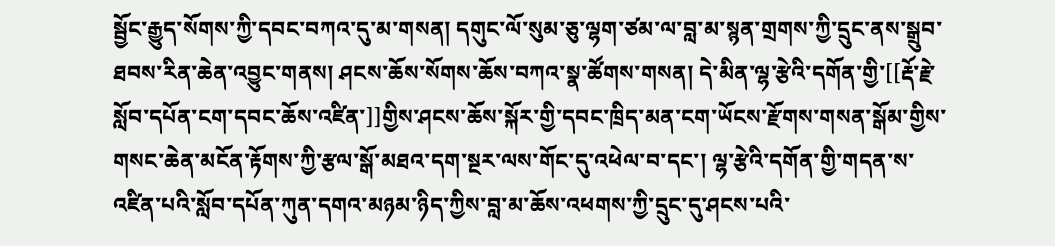སྦྱོང་རྒྱུད་སོགས་ཀྱི་དབང་བཀའ་དུ་མ་གསན། དགུང་ལོ་སུམ་ཅུ་ལྷག་ཙམ་ལ་བླ་མ་སྙན་གྲགས་ཀྱི་དྲུང་ནས་སྒྲུབ་ཐབས་རིན་ཆེན་འབྱུང་གནས། ཤངས་ཆོས་སོགས་ཆོས་བཀའ་སྣ་ཚོགས་གསན། དེ་མིན་ལྷ་རྩེའི་དགོན་གྱི་[[རྡོ་རྗེ་སློབ་དཔོན་ངག་དབང་ཆོས་འཛིན་]]གྱིས་ཤངས་ཆོས་སྐོར་གྱི་དབང་ཁྲིད་མན་ངག་ཡོངས་རྫོགས་གསན་སྒོམ་གྱིས་གསང་ཆེན་མངོན་རྟོགས་ཀྱི་རྩལ་སྒོ་མཐའ་དག་སྔར་ལས་གོང་དུ་འཕེལ་བ་དང་། ལྷ་རྩེའི་དགོན་གྱི་གདན་ས་འཛིན་པའི་སློབ་དཔོན་ཀུན་དགའ་མཉམ་ཉིད་ཀྱིས་བླ་མ་ཆོས་འཕགས་ཀྱི་དྲུང་དུ་ཤངས་པའི་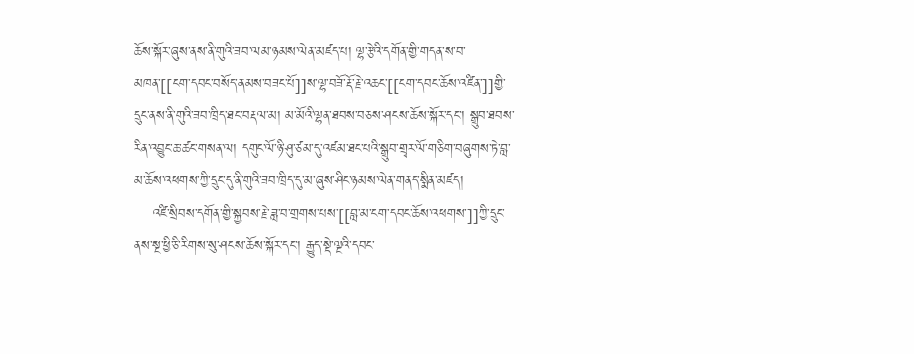ཆོས་སྐོར་ཞུས་ནས་ནི་གུའི་ཟབ་ལམ་ཉམས་ལེན་མཛད་པ། ལྷ་རྩེའི་དགོན་གྱི་གདན་ས་བ་མཁན་[[ངག་དབང་བསོད་ནམས་བཟང་པོ]]ས་ལྷ་བཟོ་རྡོ་རྗེ་འཆང་[[ངག་དབང་ཆོས་འཛིན་]]གྱི་དྲུང་ནས་ནི་གུའི་ཟབ་ཁྲིད་ཐང་བརྡལ་མ། མ་མོའི་ལྷན་ཐབས་བཅས་ཤངས་ཆོས་སྐོར་དང་། སྒྲུབ་ཐབས་རིན་འབྱུང་ཆ་ཚང་གསན་ལ། དགུང་ལོ་ཉི་ཤུ་ཙམ་དུ་འཛམ་ཐང་པའི་སྒྲུབ་གྲྭར་ལོ་གཅིག་བཞུགས་ཏེ་བླ་མ་ཆོས་འཕགས་ཀྱི་དྲུང་དུ་ནི་གུའི་ཟབ་ཁྲིད་དུ་མ་ཞུས་ཤིང་ཉམས་ལེན་གནད་སྨིན་མཛད།
    འཛི་སྲིབས་དགོན་གྱི་སྐྱབས་རྗེ་ཟླ་བ་གྲགས་པས་[[བླ་མ་ངག་དབང་ཆོས་འཕགས་]]ཀྱི་དྲུང་ནས་སྔ་ཕྱི་ཅི་རིགས་སུ་ཤངས་ཆོས་སྐོར་དང་། རྒྱུད་སྡེ་ལྔའི་དབང་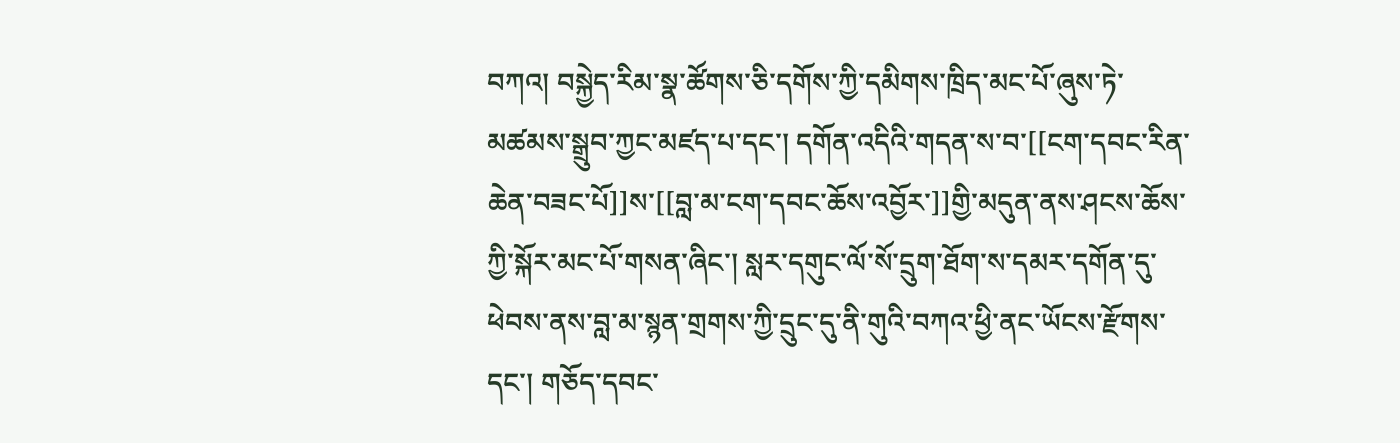བཀའ། བསྐྱེད་རིམ་སྣ་ཚོགས་ཅི་དགོས་ཀྱི་དམིགས་ཁྲིད་མང་པོ་ཞུས་ཏེ་མཚམས་སྒྲུབ་ཀྱང་མཛད་པ་དང་། དགོན་འདིའི་གདན་ས་བ་[[ངག་དབང་རིན་ཆེན་བཟང་པོ]]ས་[[བླ་མ་ངག་དབང་ཆོས་འབྱོར་]]གྱི་མདུན་ནས་ཤངས་ཆོས་ཀྱི་སྐོར་མང་པོ་གསན་ཞིང་། སླར་དགུང་ལོ་སོ་དྲུག་ཐོག་ས་དམར་དགོན་དུ་ཕེབས་ནས་བླ་མ་སྙན་གྲགས་ཀྱི་དྲུང་དུ་ནི་གུའི་བཀའ་ཕྱི་ནང་ཡོངས་རྫོགས་དང་། གཅོད་དབང་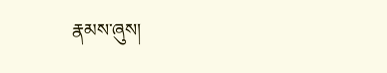རྣམས་ཞུས།